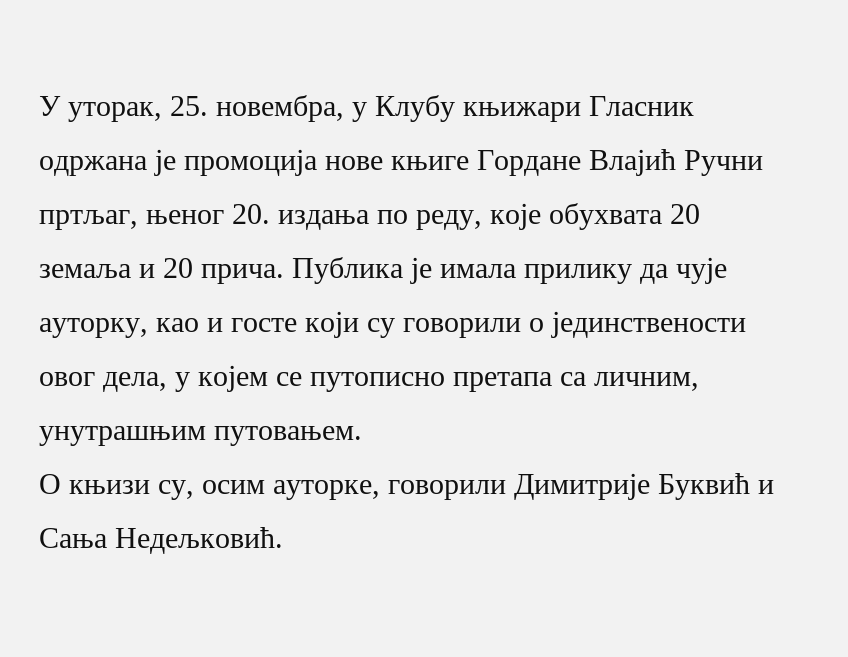У уторак, 25. новембра, у Клубу књижари Гласник oдржана је промоција нове књиге Гордане Влајић Ручни пртљаг, њеног 20. издања по реду, које обухвата 20 земаља и 20 прича. Публика је имала прилику да чује ауторку, као и госте који су говорили о јединствености овог дела, у којем се путописно претапа са личним, унутрашњим путовањем.
О књизи су, осим ауторке, говорили Димитрије Буквић и Сања Недељковић.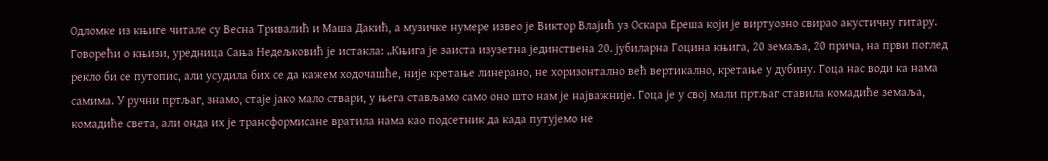Одломке из књиге читале су Весна Тривалић и Маша Дакић, а музичке нумере извео је Виктор Влајић уз Оскара Ереша који је виртуозно свирао акустичну гитару.
Говорећи о књизи, уредница Сања Недељковић је истакла: „Књига је заиста изузетна јединствена 20. јубиларна Гоцина књига, 20 земаља, 20 прича, на први поглед рекло би се путопис, али усудила бих се да кажем ходочашће, није кретање линерано, не хоризонтално већ вертикално, кретање у дубину. Гоца нас води ка нама самима. У ручни пртљаг, знамо, стаје јако мало ствари, у њега стављамо само оно што нам је најважније. Гоца је у свој мали пртљаг ставила комадиће земаља, комадиће света, али онда их је трансформисане вратила нама као подсетник да када путујемо не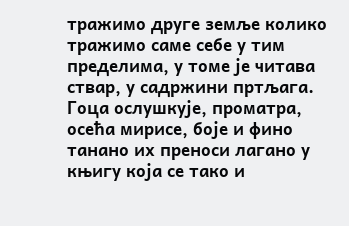тражимо друге земље колико тражимо саме себе у тим пределима, у томе је читава ствар, у садржини пртљага. Гоца ослушкује, проматра, осећа мирисе, боје и фино танано их преноси лагано у књигу која се тако и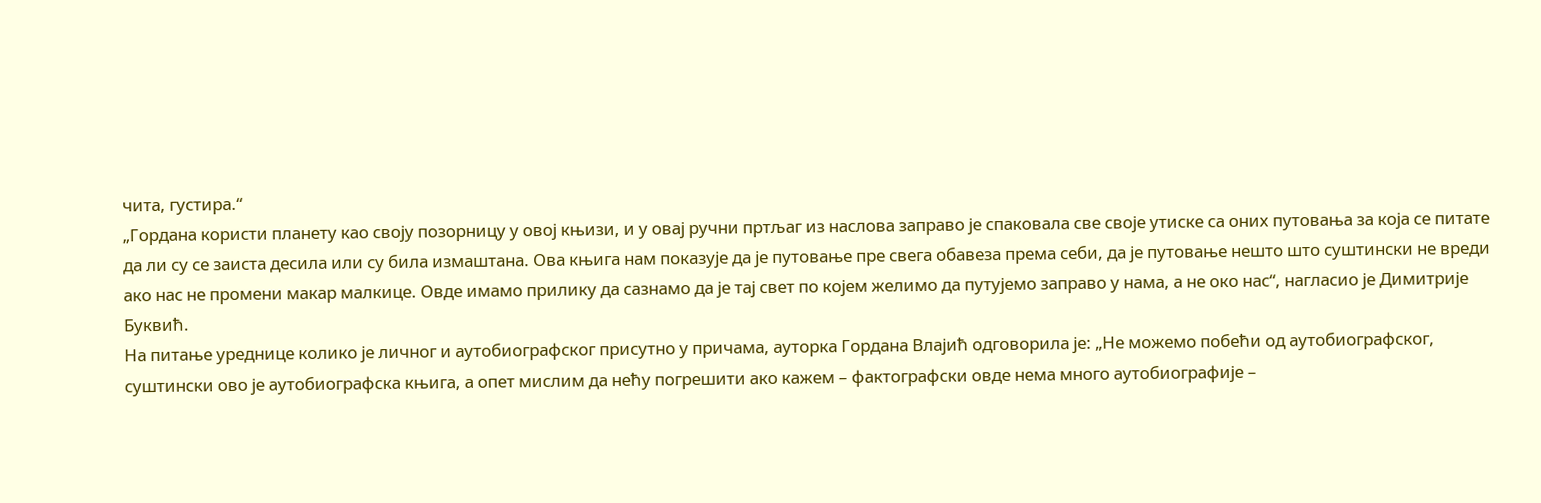чита, густира.“
„Гордана користи планету као своју позорницу у овој књизи, и у овај ручни пртљаг из наслова заправо је спаковала све своје утиске са оних путовања за која се питате да ли су се заиста десила или су била измаштана. Ова књига нам показује да је путовање пре свега обавеза према себи, да је путовање нешто што суштински не вреди ако нас не промени макар малкице. Овде имамо прилику да сазнамо да је тај свет по којем желимо да путујемо заправо у нама, а не око нас“, нагласио је Димитрије Буквић.
На питање уреднице колико је личног и аутобиографског присутно у причама, ауторка Гордана Влајић одговорила је: „Не можемо побећи од аутобиографског, суштински ово је аутобиографска књига, а опет мислим да нећу погрешити ако кажем – фактографски овде нема много аутобиографије –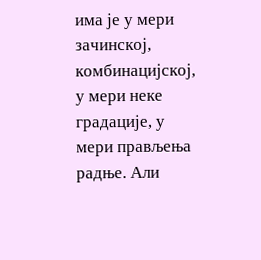има је у мери зачинској, комбинацијској, у мери неке градације, у мери прављења радње. Али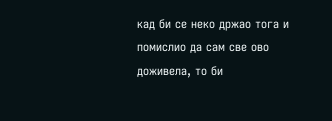кад би се неко држао тога и помислио да сам све ово доживела, то би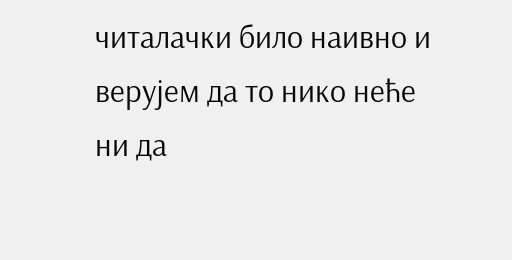читалачки било наивно и верујем да то нико неће ни да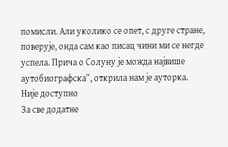помисли. Али уколико се опет, с друге стране, поверује, онда сам као писац чини ми се негде успела. Прича о Солуну је можда највише аутобиографска“, открила нам је ауторка.
Није доступно
За све додатне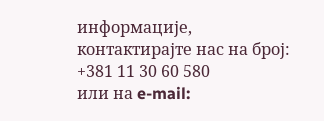информације,
контактирајте нас на број:
+381 11 30 60 580
или на e-mail: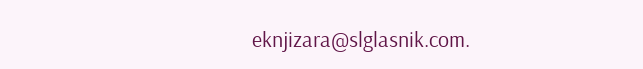eknjizara@slglasnik.com.